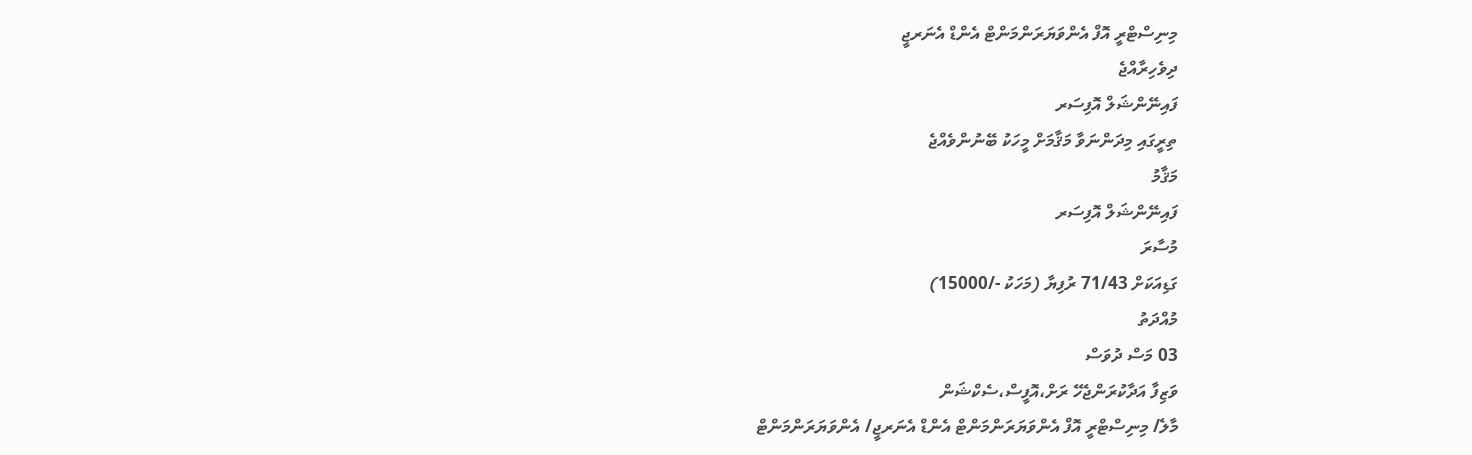މިނިސްޓްރީ އޮފް އެންވަޔަރަންމަންޓް އެންޑް އެނަރޖީ
ދިވެހިރާއްޖެ
ފައިނޭންޝަލް އޮފިސަރ
ތިރީގައި މިދަންނަވާ މަޤާމަށް މީހަކު ބޭނުންވެއްޖެ
މަޤާމު
ފައިނޭންޝަލް އޮފިސަރ
މުސާރަ
ގަޑިއަކަށް 71/43 ރުފިޔާ (މަހަކު -/15000)
މުއްދަތު
03 މަސް ދުވަސް
ވަޒިފާ އަދާކުރަންޖެހޭ ރަށް،އޮފީސް،ސެކްޝަން
މާލެ/ މިނިސްޓްރީ އޮފް އެންވަޔަރަންމަންޓް އެންޑް އެނަރޖީ/ އެންވަޔަރަންމަންޓް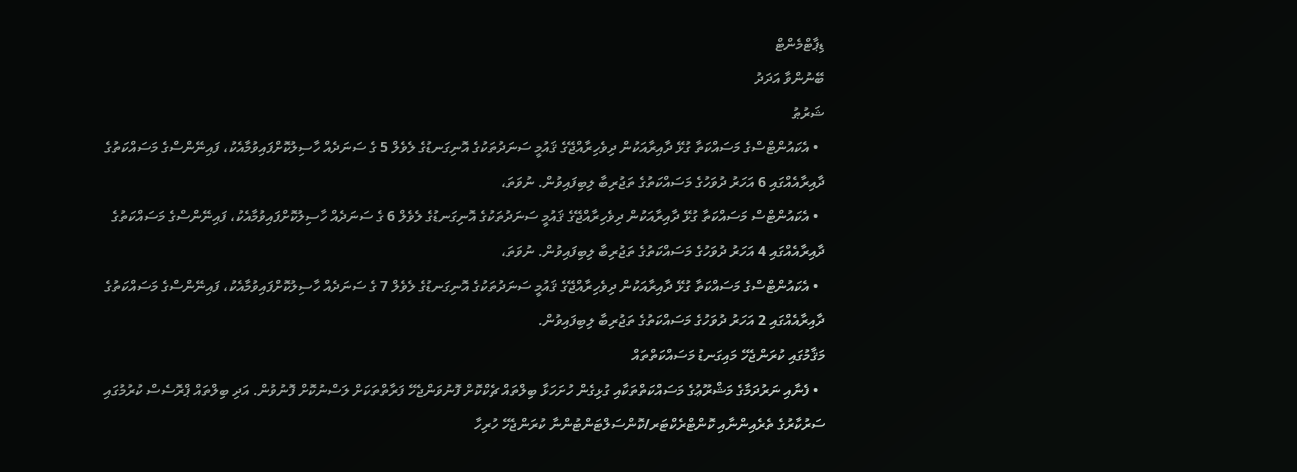ޑިޕާޓްމެންޓް
ބޭނުންވާ އަދަދު
ޝަރުޠު
  • އެކައުންޓްސްގެ މަސައްކަތާ ގުޅޭ ދާއިރާއަކުން ދިވެހިރާއްޖޭގެ ޤައުމީ ސަނަދުތަކުގެ އޮނިގަނޑުގެ ލެވެލް 5 ގެ ސަނަދެއް ހާސިލުކޮށްފައިވުމާއެކު، ފައިނޭންސްގެ މަސައްކަތުގެ ދާއިރާއެއްގައި 6 އަހަރު ދުވަހުގެ މަސައްކަތުގެ ތަޖުރިބާ ލިބިފައިވުން. ނުވަތަ،
  • އެކައުންޓްސް މަސައްކަތާ ގުޅޭ ދާއިރާއަކުން ދިވެހިރާއްޖޭގެ ޤައުމީ ސަނަދުތަކުގެ އޮނިގަނޑުގެ ލެވެލް 6 ގެ ސަނަދެއް ހާސިލުކޮށްފައިވުމާއެކު، ފައިނޭންސްގެ މަސައްކަތުގެ ދާއިރާއެއްގައި 4 އަހަރު ދުވަހުގެ މަސައްކަތުގެ ތަޖުރިބާ ލިބިފައިވުން. ނުވަތަ،
  • އެކައުންޓްސްގެ މަސައްކަތާ ގުޅޭ ދާއިރާއަކުން ދިވެހިރާއްޖޭގެ ޤައުމީ ސަނަދުތަކުގެ އޮނިގަނޑުގެ ލެވެލް 7 ގެ ސަނަދެއް ހާސިލުކޮށްފައިވުމާއެކު، ފައިނޭންސްގެ މަސައްކަތުގެ ދާއިރާއެއްގައި 2 އަހަރު ދުވަހުގެ މަސައްކަތުގެ ތަޖުރިބާ ލިބިފައިވުން.
މަޤާމުގައި ކުރަންޖެހޭ މައިގަނޑު މަސައްކަތްތައް
  • ފެނާއި ނަރުދަމާގެ މަޝްރޫޢުގެ މަސައްކަތްތަކާއި ގުޅިގެން ހުށަހަޅާ ބިލްތައް ޗެކްކޮށް ފޮނުވަންޖެހޭ ފަރާތްތަކަށް ލަސްނުކޮށް ފޮނުވުން. އަދި ބިލްތައް ޕްރޮސެސް ކުރުމުގައި ސަރުކާރުގެ ތެރެއިންނާއި ކޮންޓްރެކްޓަރ/ކޮންސަލްޓަންޓުންނާ ކުރަންޖެހޭ ހުރިހާ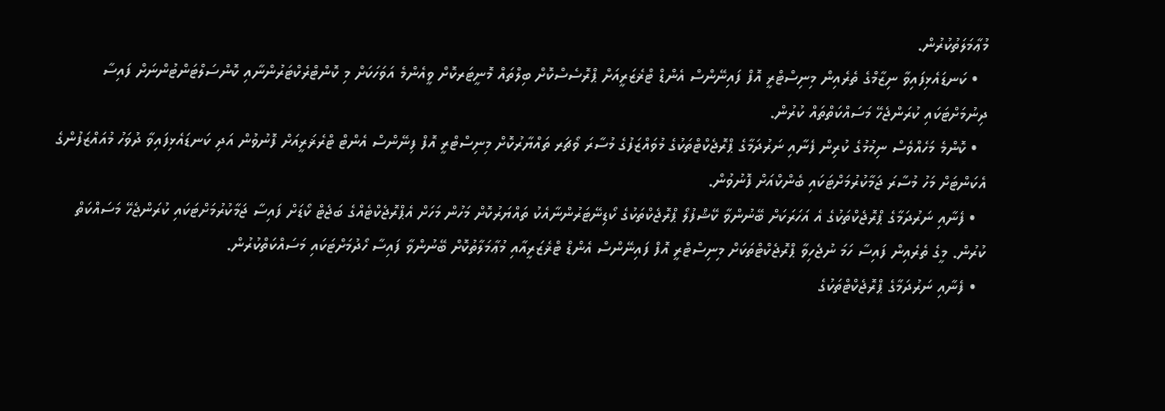މުޢާމަލަތުކުރުން.
  • ކަނޑައެޅިފައިވާ ނިޒާމްގެ ތެރެއިން މިނިސްޓްރީ އޮފް ފައިނޭންސް އެންޑް ޓްޜެޒަރީއަށް ޕްރޮސެސްކޮށް ބިލްތައް މޮނީޓަރކޮށް ވީއެންމެ އަވަހަކަށް މި ކޮންޓްރެކްޓަރުންނާއި ކޮންސަލްޓަންޓުންނަށް ފައިސާ ދިނުމަށްޓަކައި ކުރަންޖެހޭ މަސައްކަތްތައް ކުރުން.
  • ކޮންމެ މަހެއްވެސް ނިމުމުގެ ކުރިން ފެނާއި ނަރުދަމާގެ ޕްރޮޖެކްޓްތަކުގެ މުވައްޒަފުގެ މުސާރަ ވޯޗަރ ތައްޔާރުކޮށް މިނިސްޓްރީ އޮފް ފިނޭންސް އެންޓް ޓްރެޜަރީއަށް ފޮނުވުން އަދި ކަނޑައެޅިފައިވާ ދުވަހު މުއައްޒަފުންގެ އެކަންޓަށް މަހު މުސާރަ ޖަމާކުރުމަށްޓަކައި ބެންކްއަށް ފޮނުވުން.
  • ފެނާއި ނަރުދަމާގެ ޕްރޮޖެކްތަކުގެ އެ އަހަރަކަށް ބޭނުންވާ ކޭޝްފުލޯ ޕްރޮޖެކްތަކުގެ ކޯޑިނޭޓަރުންނާއެކު ތައްޔަރުކޮށް މަހުން މަހަށް އެޕްރޮޖެކްޓެއްގެ ބަޖެޓް ކޯޑަށް ފައިސާ ޖަމާކުރުމަށްޓަކައި ކުރަންޖެހޭ މަސައްކަތް ކުރުން. މީގެ ތެރެއިން ފައިސާ ހަމަ ނުޖެހިވާ ޕްރޮޖެކްޓްތަކަށް މިނިސްޓްރީ އޮފް ފައިނޭންސް އެންޑް ޓްޜެޒަރީއާއި މުޢާމަލާތުކޮށް ބޭނުންވާ ފައިސާ ހޯދުމަށްޓަކައި މަސައްކަތްކުރުން.
  • ފެނާއި ނަރުދަމާގެ ޕްރޮޖެކްޓްތަކުގެ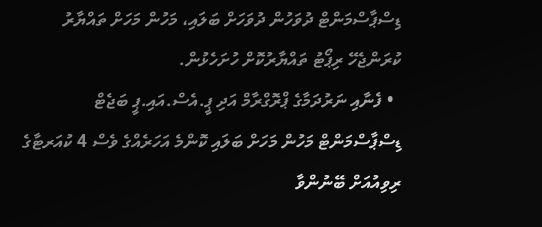ޑިސްޕާސްމަންޓް ދުވަހުން ދުވަހަށް ބަލައި، މަހުން މަހަށް ތައްޔާރު ކުރަންޖެހޭ ރިޕޯޓު ތައްޔާރުކޮށް ހުށަހެޅުން.
  • ފެނާއި ނަރުދަމާގެ ޕްރޮގްރާމް އަދި ޕީ.އެސް.އައި.ޕީ ބަޖެޓް ޑިސްޕާސްމަންޓް މަހުން މަހަށް ބަލައި ކޮންމެ އަހަރެއްގެ ވެސް 4 ކުއަރޓާގެ ރިވިއުއަށް ބޭނުންވާ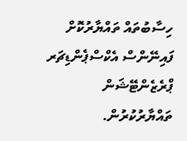ހިސާބުތައް ތައްޔާރުކޮށް ފައިނޭންސް އެކްސްޕެންޑިޗަރ ޕްރެޒެންޓޭޝަން ތައްޔާރުކުރުން.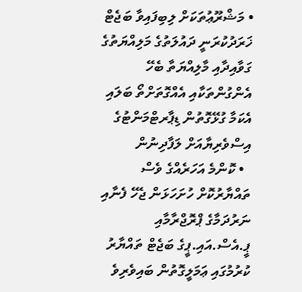• މަޝްރޫޢުތަކަށް ލިބިފައިވާ ބަޖެޓް ޚަރަދުކުރަނީ ދައުލަތުގެ މަލިއްޔަތުގެ ގަވާއިދާއި މާލިއްޔަތާ ބެހޭ އެންގުންތަކާއި އެއްގޮތަށްތޯ ބަލައި އެކަމާ ގުޅޭގޮތުން ޑިޕާރޓްމަންޓުގެ އިސްވެރިޔާއަށް ލަފާދިނުން
  • ކޮންމެ އަހަރެއްގެ ވެސް ތައްޔާރުކޮށް ހުށަހަޅަން ޖެހޭ ފެނާއި ނަރުދަމާގެ ޕްރޮޖްރާމާއި ޕީ.އެސް.އައި.ޕީގެ ބަޖެޓް ތައްޔާރު ކުރުމުގައި ޢަމަލީގޮތުން ބައިވެރިވެ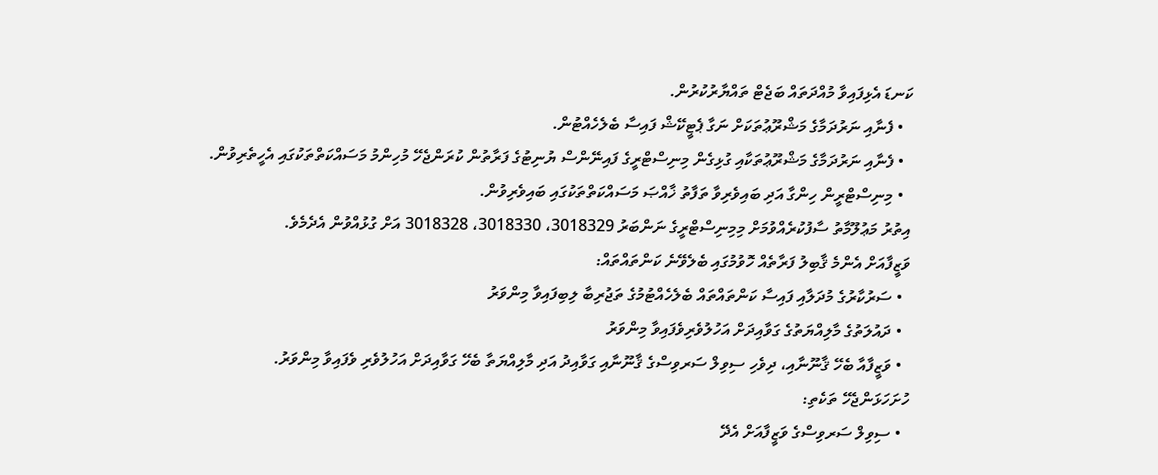ކަނޑަ އެޅިފައިވާ މުއްދަތައް ބަޖެޓް ތައްޔާރުކުރުން.
  • ފެނާއި ނަރުދަމާގެ މަޝްރޫޢުތަކަށް ނަގާ ޕެޓީކޭޝް ފައިސާ ބެލެހެއްޓުން.
  • ފެނާއި ނަރުދަމާގެ މަޝްރޫޢުތަކާއި ގުޅިގެން މިނިސްޓްރީގެ ފައިނޭންސް ޔުނިޓުގެ ފަރާތުން ކުރަންޖެހޭ މުހިންމު މަސައްކަތްތަކުގައި އެހީތެރިވުން.
  • މިނިސްޓްރީން ހިންގާ އަދި ބައިވެރިވާ ތަފާތު ޚާއްޞަ މަސައްކަތްތަކުގައި ބައިވެރިވުން.
އިތުރު މަޢުލޫމާތު ސާފުކުރެއްވުމަށް މިމިނިސްޓްރީގެ ނަންބަރު 3018329، 3018330، 3018328 އަށް ގުޅުއްވުން އެދެމެވެ.
ވަޒީފާއަށް އެންމެ ޤާބިލު ފަރާތެއް ހޮވުމުގައި ބެލެވޭނެ ކަންތައްތައް:
  • ސަރުކާރުގެ މުދަލާއި ފައިސާ ކަންތައްތައް ބެލެހެއްޓުމުގެ ތަޖުރިބާ ލިބިފައިވާ މިންވަރު
  • ދައުލަތުގެ މާލިއްޔަތުގެ ގަވާއިދަށް އަހުލުވެރިވެފައިވާ މިންވަރު
  • ވަޒީފާއާ ބެހޭ ޤާނޫނާއި، ދިވެހި ސިވިލް ސަރވިސްގެ ޤާނޫނާއި ގަވާއިދު އަދި މާލިއްޔަތާ ބެހޭ ގަވާއިދަށް އަހުލުވެރި ވެފައިވާ މިންވަރު.
ހުށަހަޅަންޖެހޭ ތަކެތި:
  • ސިވިލް ސަރވިސްގެ ވަޒީފާއަށް އެދޭ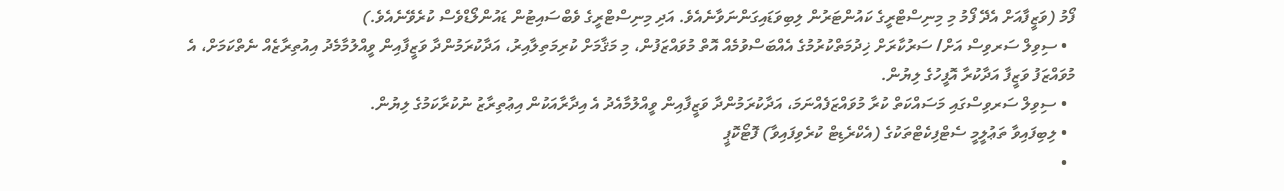ފޯމު (ވަޒީފާއަށް އެދޭ ފޯމު މި މިނިސްޓްރީގެ ކައުންޓަރުން ލިބިވަޑައިގަންނަވާނެއެވެ. އަދި މިނިސްޓްރީގެ ވެބްސައިޓުން ޑައުންލޯޑްވެސް ކުރެވޭނެއެވެ.)
  • ސިވިލް ސަރވިސް އަށް/ ސަރުކާރަށް ޚިދުމަތްކުރުމުގެ އެއްބަސްވުމެއް އޮތް މުވައްޒަފުން، މި މަޤާމަށް ކުރިމަތިލާއިރު، އަދާކުރަމުންދާ ވަޒީފާއިން ވީއްލުމާމެދު އިއުތިރާޒެއް ނެތްކަމަށް، އެ މުވައްޒަފު ވަޒީފާ އަދާކުރާ އޮފީހުގެ ލިޔުން.
  • ސިވިލް ސަރވިސްގައި މަސައްކަތް ކުރާ މުވައްޒަފެއްނަމަ، އަދާކުރަމުންދާ ވަޒީފާއިން ވީއްލުމާއެދު އެ އިދާރާއަކުން އިޢުތިރާޒު ނުކުރާކަމުގެ ލިޔުން.
  • ލިބިފައިވާ ތަޢުލީމީ ސެޓްފިކެޓްތަކުގެ (އެކްރެޑިޓް ކުރެވިފައިވާ) ފޮޓޯކޮޕީ
  •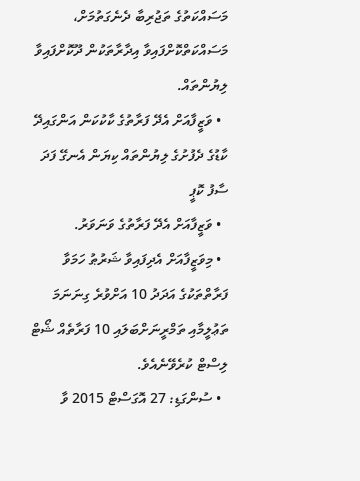މަސައްކަތުގެ ތަޖުރިބާ ދެނެގަތުމަށް، މަސައްކަތްކޮށްފައިވާ އިދާރާތަކުން ދޫކޮށްފައިވާ ލިޔުންތައް.
  • ވަޒީފާއަށް އެދޭ ފަރާތުގެ ކާކުކަން އަންގައިދޭ ކާޑުގެ ދެފުށުގެ ލިޔުންތައް ކިޔަން އެނގޭ ފަދަ ސާފު ކޮޕީ
  • ވަޒީފާއަށް އެދޭ ފަރާތުގެ ވަނަވަރު.
  • މިވަޒީފާއަށް އެދިފައިވާ ޝަރުޠު ހަމަވާ ފަރާތްތަކުގެ އަދަދު 10 އަށްވުރެ ގިނަނަމަ ތަޢުލީމާއި ތަމްރީނަށްބަލައި 10 ފަރާތެއް ޝޯޓް ލިސްޓް ކުރެވޭނެއެވެ.
  • ސުންގަޑި: 27 އޮގަސްޓް 2015 ވާ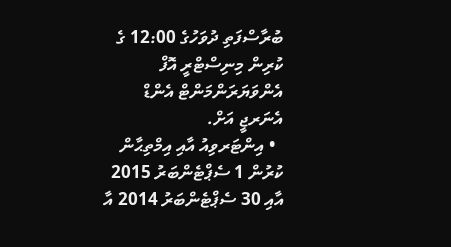ބުރާސްފަތި ދުވަހުގެ 12:00 ގެ ކުރިން މިނިސްޓްރީ އޮފް އެންވަޔަރަންމަންޓް އެންޑް އެނަރޖީ އަށް.
  • އިންޓަރވިއު އާއި އިމްތިޙާން ކުރުން 1 ސެޕްޓެންބަރު 2015 އާއި 30 ސެޕްޓެންބަރު 2014 އާ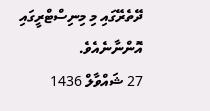ދޭތެރޭގައި މި މިނިސްޓްރީގައި އޮންނާނެއެވެ.
27 ޝައްވާލް 1436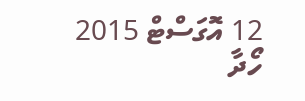12 އޮގަސްޓް 2015
ހޯދާ